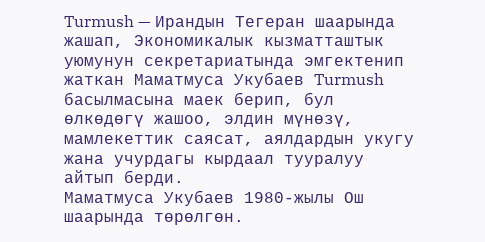Turmush — Ирандын Тегеран шаарында жашап, Экономикалык кызматташтык уюмунун секретариатында эмгектенип жаткан Маматмуса Укубаев Turmush басылмасына маек берип, бул өлкөдөгү жашоо, элдин мүнөзү, мамлекеттик саясат, аялдардын укугу жана учурдагы кырдаал тууралуу айтып берди.
Маматмуса Укубаев 1980-жылы Ош шаарында төрөлгөн.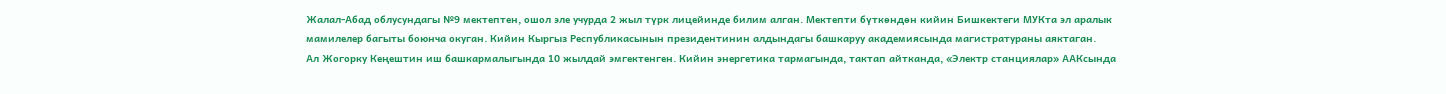Жалал-Абад облусундагы №9 мектептен, ошол эле учурда 2 жыл түрк лицейинде билим алган. Мектепти бүткөндөн кийин Бишкектеги МУКта эл аралык мамилелер багыты боюнча окуган. Кийин Кыргыз Республикасынын президентинин алдындагы башкаруу академиясында магистратураны аяктаган.
Ал Жогорку Кеңештин иш башкармалыгында 10 жылдай эмгектенген. Кийин энергетика тармагында, тактап айтканда, «Электр станциялар» ААКсында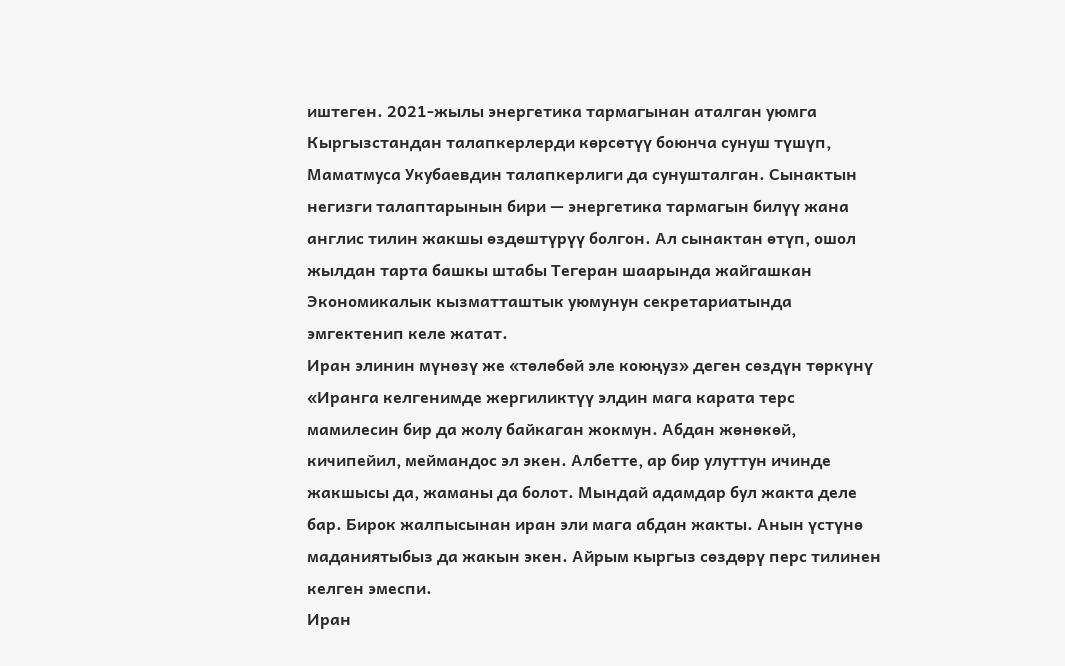иштеген. 2021-жылы энергетика тармагынан аталган уюмга Кыргызстандан талапкерлерди көрсөтүү боюнча сунуш түшүп, Маматмуса Укубаевдин талапкерлиги да сунушталган. Сынактын негизги талаптарынын бири — энергетика тармагын билүү жана англис тилин жакшы өздөштүрүү болгон. Ал сынактан өтүп, ошол жылдан тарта башкы штабы Тегеран шаарында жайгашкан Экономикалык кызматташтык уюмунун секретариатында эмгектенип келе жатат.
Иран элинин мүнөзү же «төлөбөй эле коюңуз» деген сөздүн төркүнү
«Иранга келгенимде жергиликтүү элдин мага карата терс мамилесин бир да жолу байкаган жокмун. Абдан жөнөкөй, кичипейил, меймандос эл экен. Албетте, ар бир улуттун ичинде жакшысы да, жаманы да болот. Мындай адамдар бул жакта деле бар. Бирок жалпысынан иран эли мага абдан жакты. Анын үстүнө маданиятыбыз да жакын экен. Айрым кыргыз сөздөрү перс тилинен келген эмеспи.
Иран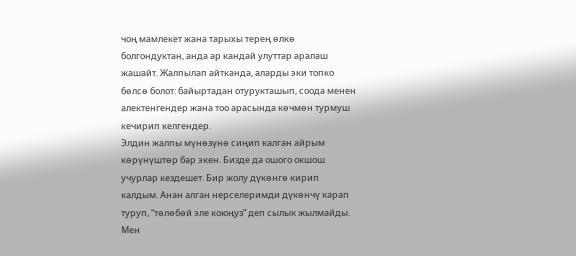чоң мамлекет жана тарыхы терең өлкө болгондуктан, анда ар кандай улуттар аралаш жашайт. Жалпылап айтканда, аларды эки топко бөлсө болот: байыртадан отурукташып, соода менен алектенгендер жана тоо арасында көчмөн турмуш кечирип келгендер.
Элдин жалпы мүнөзүнө сиңип калган айрым көрүнүштөр бар экен. Бизде да ошого окшош учурлар кездешет. Бир жолу дүкөнгө кирип калдым. Анан алган нерселеримди дүкөнчү карап туруп, “төлөбөй эле коюңуз” деп сылык жылмайды. Мен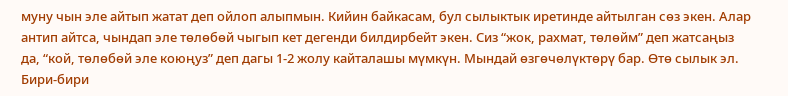муну чын эле айтып жатат деп ойлоп алыпмын. Кийин байкасам, бул сылыктык иретинде айтылган сөз экен. Алар антип айтса, чындап эле төлөбөй чыгып кет дегенди билдирбейт экен. Сиз “жок, рахмат, төлөйм” деп жатсаңыз да, “кой, төлөбөй эле коюңуз” деп дагы 1-2 жолу кайталашы мүмкүн. Мындай өзгөчөлүктөрү бар. Өтө сылык эл. Бири-бири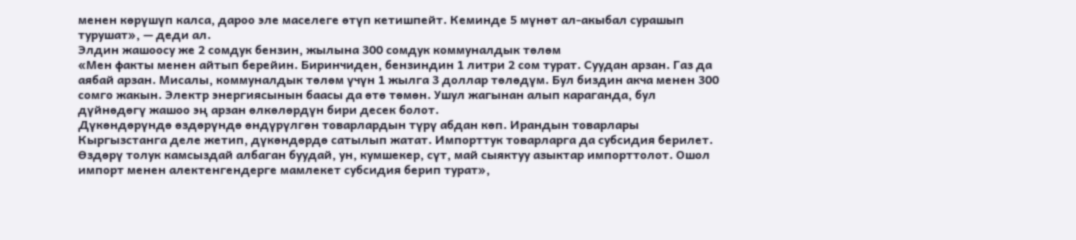менен көрүшүп калса, дароо эле маселеге өтүп кетишпейт. Кеминде 5 мүнөт ал-акыбал сурашып турушат», — деди ал.
Элдин жашоосу же 2 сомдук бензин, жылына 300 сомдук коммуналдык төлөм
«Мен факты менен айтып берейин. Биринчиден, бензиндин 1 литри 2 сом турат. Суудан арзан. Газ да аябай арзан. Мисалы, коммуналдык төлөм үчүн 1 жылга 3 доллар төлөдүм. Бул биздин акча менен 300 сомго жакын. Электр энергиясынын баасы да өтө төмөн. Ушул жагынан алып караганда, бул дүйнөдөгү жашоо эң арзан өлкөлөрдүн бири десек болот.
Дүкөндөрүндө өздөрүндө өндүрүлгөн товарлардын түрү абдан көп. Ирандын товарлары Кыргызстанга деле жетип, дүкөндөрдө сатылып жатат. Импорттук товарларга да субсидия берилет. Өздөрү толук камсыздай албаган буудай, ун, кумшекер, сүт, май сыяктуу азыктар импорттолот. Ошол импорт менен алектенгендерге мамлекет субсидия берип турат»,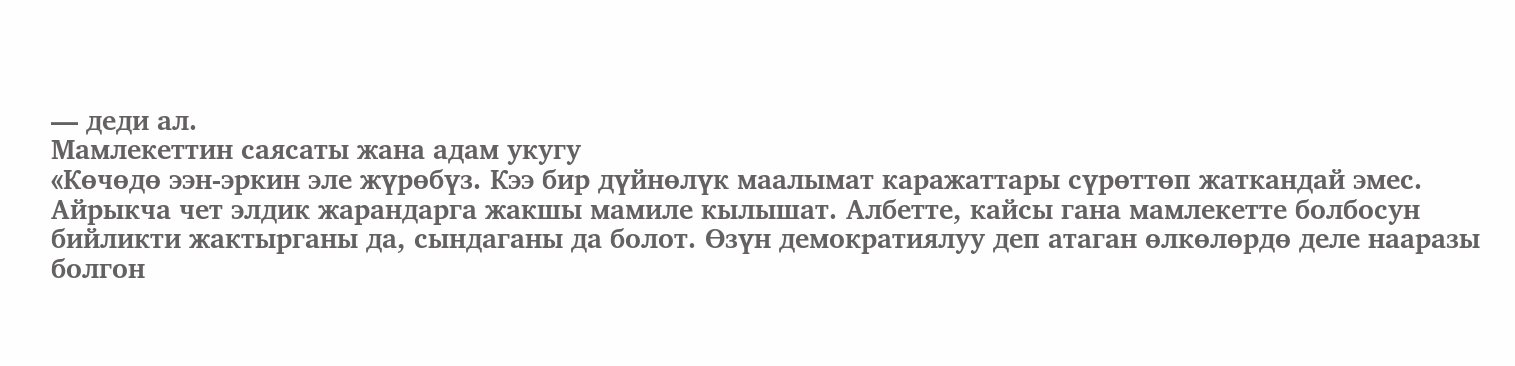— деди ал.
Мамлекеттин саясаты жана адам укугу
«Көчөдө ээн-эркин эле жүрөбүз. Кээ бир дүйнөлүк маалымат каражаттары сүрөттөп жаткандай эмес. Айрыкча чет элдик жарандарга жакшы мамиле кылышат. Албетте, кайсы гана мамлекетте болбосун бийликти жактырганы да, сындаганы да болот. Өзүн демократиялуу деп атаган өлкөлөрдө деле нааразы болгон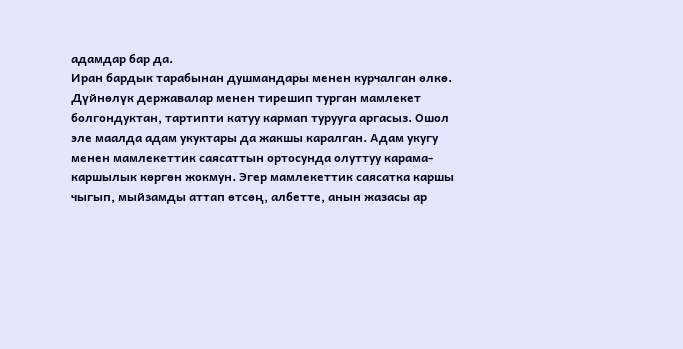адамдар бар да.
Иран бардык тарабынан душмандары менен курчалган өлкө. Дүйнөлүк державалар менен тирешип турган мамлекет болгондуктан, тартипти катуу кармап турууга аргасыз. Ошол эле маалда адам укуктары да жакшы каралган. Адам укугу менен мамлекеттик саясаттын ортосунда олуттуу карама-каршылык көргөн жокмун. Эгер мамлекеттик саясатка каршы чыгып, мыйзамды аттап өтсөң, албетте, анын жазасы ар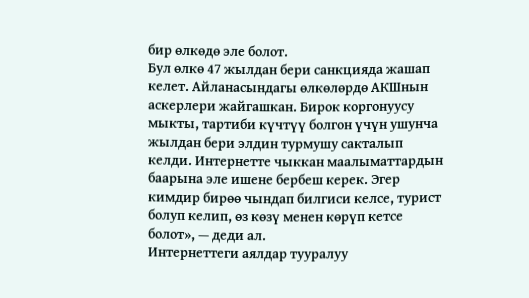бир өлкөдө эле болот.
Бул өлкө 47 жылдан бери санкцияда жашап келет. Айланасындагы өлкөлөрдө АКШнын аскерлери жайгашкан. Бирок коргонуусу мыкты, тартиби күчтүү болгон үчүн ушунча жылдан бери элдин турмушу сакталып келди. Интернетте чыккан маалыматтардын баарына эле ишене бербеш керек. Эгер кимдир бирөө чындап билгиси келсе, турист болуп келип, өз көзү менен көрүп кетсе болот», — деди ал.
Интернеттеги аялдар тууралуу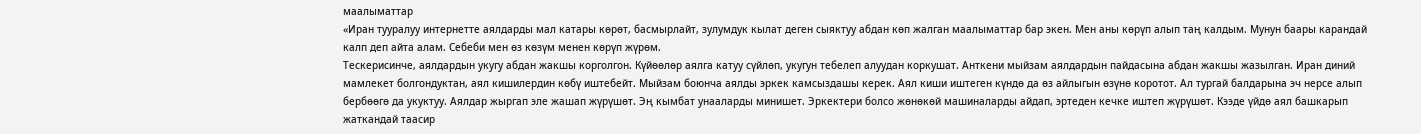маалыматтар
«Иран тууралуу интернетте аялдарды мал катары көрөт, басмырлайт, зулумдук кылат деген сыяктуу абдан көп жалган маалыматтар бар экен. Мен аны көрүп алып таң калдым. Мунун баары карандай калп деп айта алам. Себеби мен өз көзүм менен көрүп жүрөм.
Тескерисинче, аялдардын укугу абдан жакшы корголгон. Күйөөлөр аялга катуу сүйлөп, укугун тебелеп алуудан коркушат. Анткени мыйзам аялдардын пайдасына абдан жакшы жазылган. Иран диний мамлекет болгондуктан, аял кишилердин көбү иштебейт. Мыйзам боюнча аялды эркек камсыздашы керек. Аял киши иштеген күндө да өз айлыгын өзүнө коротот. Ал тургай балдарына эч нерсе алып бербөөгө да укуктуу. Аялдар жыргап эле жашап жүрүшөт. Эң кымбат унааларды минишет. Эркектери болсо жөнөкөй машиналарды айдап, эртеден кечке иштеп жүрүшөт. Кээде үйдө аял башкарып жаткандай таасир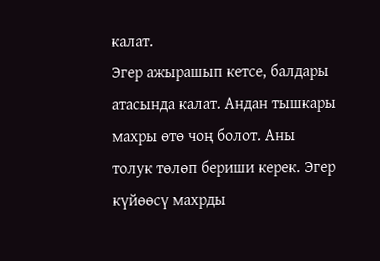калат.
Эгер ажырашып кетсе, балдары атасында калат. Андан тышкары махры өтө чоң болот. Аны толук төлөп бериши керек. Эгер күйөөсү махрды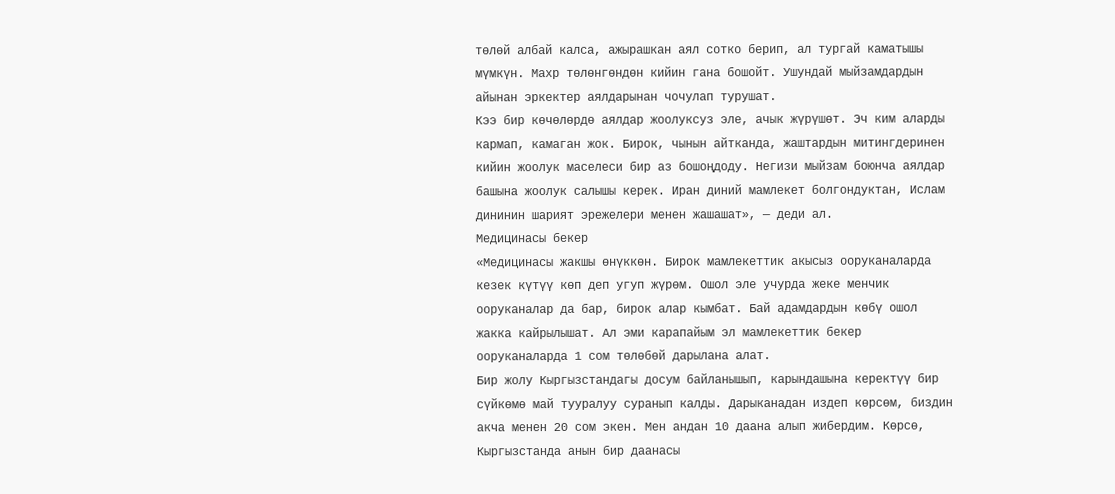төлөй албай калса, ажырашкан аял сотко берип, ал тургай каматышы мүмкүн. Махр төлөнгөндөн кийин гана бошойт. Ушундай мыйзамдардын айынан эркектер аялдарынан чочулап турушат.
Кээ бир көчөлөрдө аялдар жоолуксуз эле, ачык жүрүшөт. Эч ким аларды кармап, камаган жок. Бирок, чынын айтканда, жаштардын митингдеринен кийин жоолук маселеси бир аз бошоңдоду. Негизи мыйзам боюнча аялдар башына жоолук салышы керек. Иран диний мамлекет болгондуктан, Ислам дининин шарият эрежелери менен жашашат», — деди ал.
Медицинасы бекер
«Медицинасы жакшы өнүккөн. Бирок мамлекеттик акысыз ооруканаларда кезек күтүү көп деп угуп жүрөм. Ошол эле учурда жеке менчик ооруканалар да бар, бирок алар кымбат. Бай адамдардын көбү ошол жакка кайрылышат. Ал эми карапайым эл мамлекеттик бекер ооруканаларда 1 сом төлөбөй дарылана алат.
Бир жолу Кыргызстандагы досум байланышып, карындашына керектүү бир сүйкөмө май тууралуу суранып калды. Дарыканадан издеп көрсөм, биздин акча менен 20 сом экен. Мен андан 10 даана алып жибердим. Көрсө, Кыргызстанда анын бир даанасы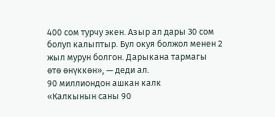400 сом турчу экен. Азыр ал дары 30 сом болуп калыптыр. Бул окуя болжол менен 2 жыл мурун болгон. Дарыкана тармагы өтө өнүккөн», — деди ал.
90 миллиондон ашкан калк
«Калкынын саны 90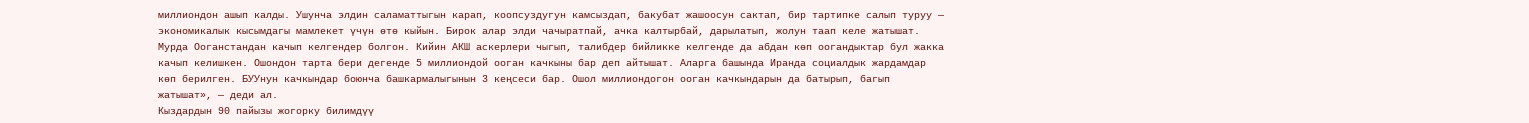миллиондон ашып калды. Ушунча элдин саламаттыгын карап, коопсуздугун камсыздап, бакубат жашоосун сактап, бир тартипке салып туруу — экономикалык кысымдагы мамлекет үчүн өтө кыйын. Бирок алар элди чачыратпай, ачка калтырбай, дарылатып, жолун таап келе жатышат.
Мурда Ооганстандан качып келгендер болгон. Кийин АКШ аскерлери чыгып, талибдер бийликке келгенде да абдан көп оогандыктар бул жакка качып келишкен. Ошондон тарта бери дегенде 5 миллиондой ооган качкыны бар деп айтышат. Аларга башында Иранда социалдык жардамдар көп берилген. БУУнун качкындар боюнча башкармалыгынын 3 кеңсеси бар. Ошол миллиондогон ооган качкындарын да батырып, багып жатышат», — деди ал.
Кыздардын 90 пайызы жогорку билимдүү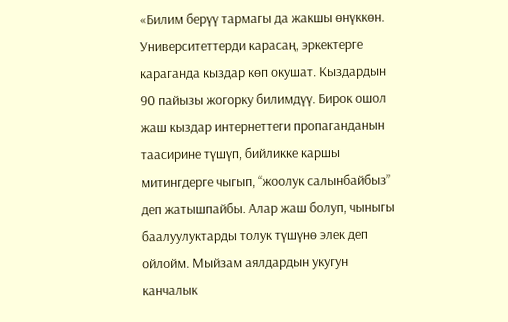«Билим берүү тармагы да жакшы өнүккөн. Университеттерди карасаң, эркектерге караганда кыздар көп окушат. Кыздардын 90 пайызы жогорку билимдүү. Бирок ошол жаш кыздар интернеттеги пропаганданын таасирине түшүп, бийликке каршы митингдерге чыгып, “жоолук салынбайбыз” деп жатышпайбы. Алар жаш болуп, чыныгы баалуулуктарды толук түшүнө элек деп ойлойм. Мыйзам аялдардын укугун канчалык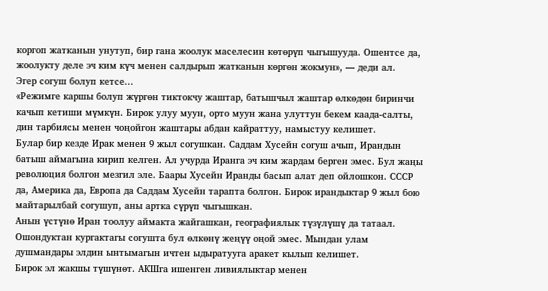коргоп жатканын унутуп, бир гана жоолук маселесин көтөрүп чыгышууда. Ошентсе да, жоолукту деле эч ким күч менен салдырып жатканын көргөн жокмун», — деди ал.
Эгер согуш болуп кетсе...
«Режимге каршы болуп жүргөн тиктокчу жаштар, батышчыл жаштар өлкөдөн биринчи качып кетиши мүмкүн. Бирок улуу муун, орто муун жана улуттун бекем каада-салты, дин тарбиясы менен чоңойгон жаштары абдан кайраттуу, намыстуу келишет.
Булар бир кезде Ирак менен 9 жыл согушкан. Саддам Хусейн согуш ачып, Ирандын батыш аймагына кирип келген. Ал учурда Иранга эч ким жардам берген эмес. Бул жаңы революция болгон мезгил эле. Баары Хусейн Иранды басып алат деп ойлошкон. СССР да, Америка да, Европа да Саддам Хусейн тарапта болгон. Бирок ирандыктар 9 жыл бою майтарылбай согушуп, аны артка сүрүп чыгышкан.
Анын үстүнө Иран тоолуу аймакта жайгашкан, географиялык түзүлүшү да татаал. Ошондуктан кургактагы согушта бул өлкөнү жеңүү оңой эмес. Мындан улам душмандары элдин ынтымагын ичтен ыдыратууга аракет кылып келишет.
Бирок эл жакшы түшүнөт. АКШга ишенген ливиялыктар менен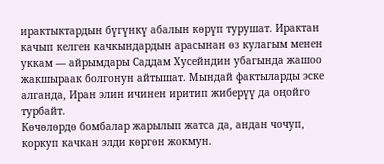ирактыктардын бүгүнкү абалын көрүп турушат. Ирактан качып келген качкындардын арасынан өз кулагым менен уккам — айрымдары Саддам Хусейндин убагында жашоо жакшыраак болгонун айтышат. Мындай фактыларды эске алганда, Иран элин ичинен иритип жиберүү да оңойго турбайт.
Көчөлөрдө бомбалар жарылып жатса да, андан чочуп, коркуп качкан элди көргөн жокмун.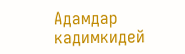Адамдар кадимкидей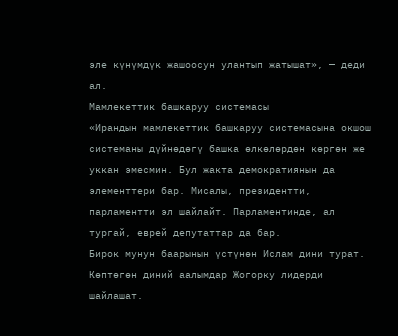эле күнүмдүк жашоосун улантып жатышат», — деди ал.
Мамлекеттик башкаруу системасы
«Ирандын мамлекеттик башкаруу системасына окшош системаны дүйнөдөгү башка өлкөлөрдөн көргөн же уккан эмесмин. Бул жакта демократиянын да элементтери бар. Мисалы, президентти, парламентти эл шайлайт. Парламентинде, ал тургай, еврей депутаттар да бар.
Бирок мунун баарынын үстүнөн Ислам дини турат. Көптөгөн диний аалымдар Жогорку лидерди шайлашат.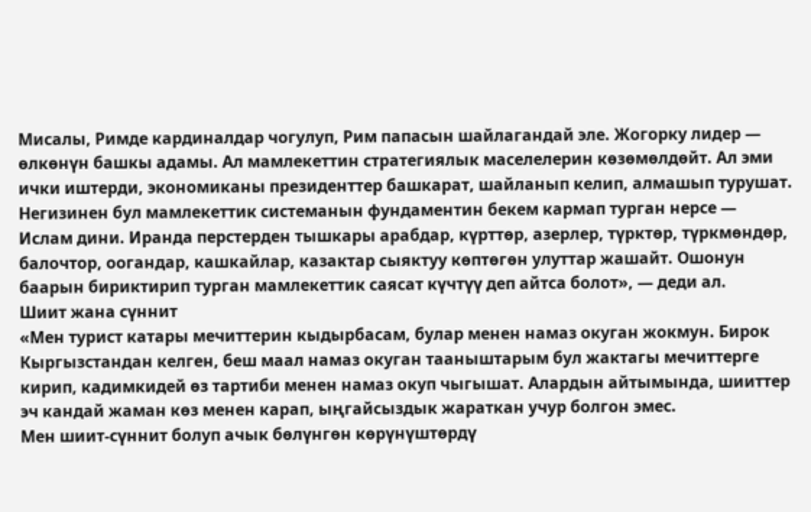Мисалы, Римде кардиналдар чогулуп, Рим папасын шайлагандай эле. Жогорку лидер — өлкөнүн башкы адамы. Ал мамлекеттин стратегиялык маселелерин көзөмөлдөйт. Ал эми ички иштерди, экономиканы президенттер башкарат, шайланып келип, алмашып турушат.
Негизинен бул мамлекеттик системанын фундаментин бекем кармап турган нерсе — Ислам дини. Иранда перстерден тышкары арабдар, күрттөр, азерлер, түрктөр, түркмөндөр, балочтор, оогандар, кашкайлар, казактар сыяктуу көптөгөн улуттар жашайт. Ошонун баарын бириктирип турган мамлекеттик саясат күчтүү деп айтса болот», — деди ал.
Шиит жана сүннит
«Мен турист катары мечиттерин кыдырбасам, булар менен намаз окуган жокмун. Бирок Кыргызстандан келген, беш маал намаз окуган тааныштарым бул жактагы мечиттерге кирип, кадимкидей өз тартиби менен намаз окуп чыгышат. Алардын айтымында, шииттер эч кандай жаман көз менен карап, ыңгайсыздык жараткан учур болгон эмес.
Мен шиит-сүннит болуп ачык бөлүнгөн көрүнүштөрдү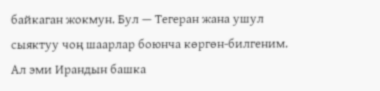байкаган жокмун. Бул — Тегеран жана ушул сыяктуу чоң шаарлар боюнча көргөн-билгеним. Ал эми Ирандын башка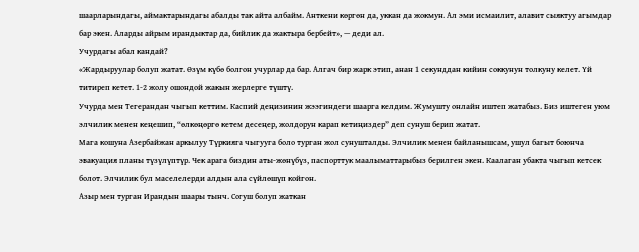шаарларындагы, аймактарындагы абалды так айта албайм. Анткени көргөн да, уккан да жокмун. Ал эми исмаилит, алавит сыяктуу агымдар бар экен. Аларды айрым ирандыктар да, бийлик да жактыра бербейт», — деди ал.
Учурдагы абал кандай?
«Жардыруулар болуп жатат. Өзүм күбө болгон учурлар да бар. Алгач бир жарк этип, анан 1 секунддан кийин соккунун толкуну келет. Үй титиреп кетет. 1-2 жолу ошондой жакын жерлерге түштү.
Учурда мен Тегерандан чыгып кеттим. Каспий деңизинин жээгиндеги шаарга келдим. Жумушту онлайн иштеп жатабыз. Биз иштеген уюм элчилик менен кеңешип, “өлкөңөргө кетем десеңер, жолдорун карап кетиңиздер” деп сунуш берип жатат.
Мага кошуна Азербайжан аркылуу Түркияга чыгууга боло турган жол сунушталды. Элчилик менен байланышсам, ушул багыт боюнча эвакуация планы түзүлүптүр. Чек арага биздин аты-жөнүбүз, паспорттук маалыматтарыбыз берилген экен. Каалаган убакта чыгып кетсек болот. Элчилик бул маселелерди алдын ала сүйлөшүп койгон.
Азыр мен турган Ирандын шаары тынч. Согуш болуп жаткан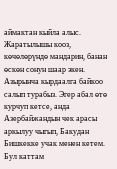аймактан кыйла алыс. Жаратылышы кооз, көчөлөрүндө мандарин, банан өскөн сонун шаар экен. Азырынча кырдаалга байкоо салып турабыз. Эгер абал өтө курчуп кетсе, анда Азербайжандын чек арасы аркылуу чыгып, Бакудан Бишкекке учак менен кетем. Бул каттам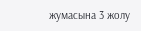жумасына 3 жолу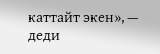каттайт экен», — деди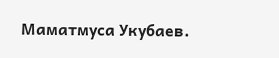Маматмуса Укубаев.